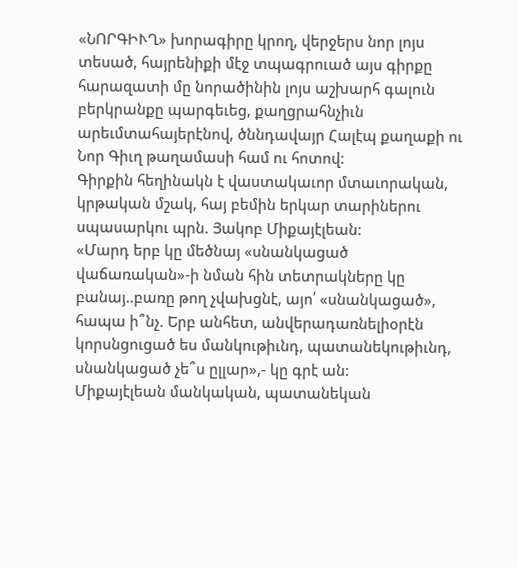«ՆՈՐԳԻՒՂ» խորագիրը կրող, վերջերս նոր լոյս տեսած, հայրենիքի մէջ տպագրուած այս գիրքը հարազատի մը նորածինին լոյս աշխարհ գալուն բերկրանքը պարգեւեց, քաղցրահնչիւն արեւմտահայերէնով, ծննդավայր Հալէպ քաղաքի ու Նոր Գիւղ թաղամասի համ ու հոտով:
Գիրքին հեղինակն է վաստակաւոր մտաւորական, կրթական մշակ, հայ բեմին երկար տարիներու սպասարկու պրն. Յակոբ Միքայէլեան:
«Մարդ երբ կը մեծնայ «սնանկացած վաճառական»-ի նման հին տետրակները կը բանայ..բառը թող չվախցնէ, այո՛ «սնանկացած», հապա ի՞նչ. Երբ անհետ, անվերադառնելիօրէն կորսնցուցած ես մանկութիւնդ, պատանեկութիւնդ, սնանկացած չե՞ս ըլլար»,- կը գրէ ան:
Միքայէլեան մանկական, պատանեկան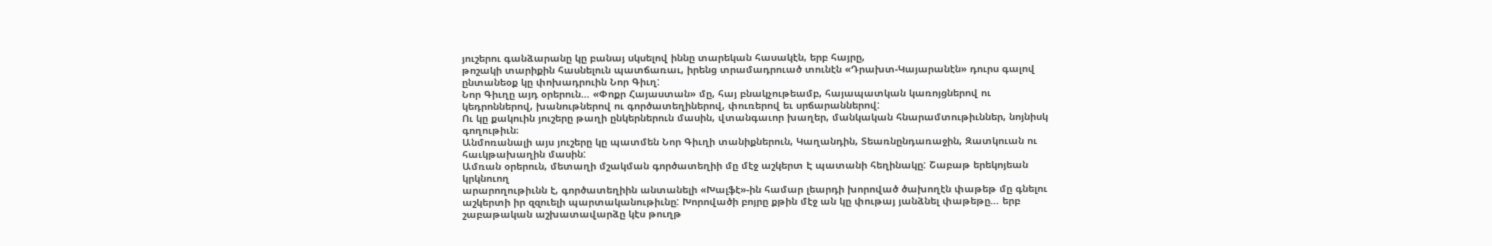յուշերու գանձարանը կը բանայ սկսելով իննը տարեկան հասակէն, երբ հայրը,
թոշակի տարիքին հասնելուն պատճառաւ, իրենց տրամադրուած տունէն «Դրախտ-Կայարանէն» դուրս գալով ընտանեօք կը փոխադրուին Նոր Գիւղ:
Նոր Գիւղը այդ օրերուն… «Փոքր Հայաստան» մը, հայ բնակչութեամբ, հայապատկան կառոյցներով ու կեդրոններով, խանութներով ու գործատեղիներով, փուռերով եւ սրճարաններով:
Ու կը քակուին յուշերը թաղի ընկերներուն մասին, վտանգաւոր խաղեր, մանկական հնարամտութիւններ, նոյնիսկ գողութիւն։
Անմոռանալի այս յուշերը կը պատմեն Նոր Գիւղի տանիքներուն, Կաղանդին, Տեառնընդառաջին, Զատկուան ու հաւկթախաղին մասին:
Ամռան օրերուն, մետաղի մշակման գործատեղիի մը մէջ աշկերտ Է պատանի հեղինակը: Շաբաթ երեկոյեան կրկնուող
արարողութիւնն է, գործատեղիին անտանելի «Խալֆէ»-ին համար լեարդի խորոված ծախողէն փաթեթ մը գնելու աշկերտի իր զզուելի պարտականութիւնը: Խորովածի բոյրը քթին մէջ ան կը փութայ յանձնել փաթեթը… երբ շաբաթական աշխատավարձը կէս թուղթ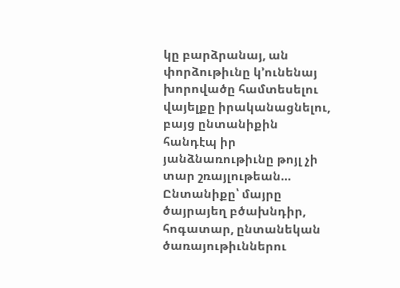կը բարձրանայ, ան փորձութիւնը կ’ունենայ խորովածը համտեսելու վայելքը իրականացնելու, բայց ընտանիքին հանդէպ իր յանձնառութիւնը թոյլ չի տար շռայլութեան…
Ընտանիքը՝ մայրը ծայրայեղ բծախնդիր, հոգատար, ընտանեկան ծառայութիւններու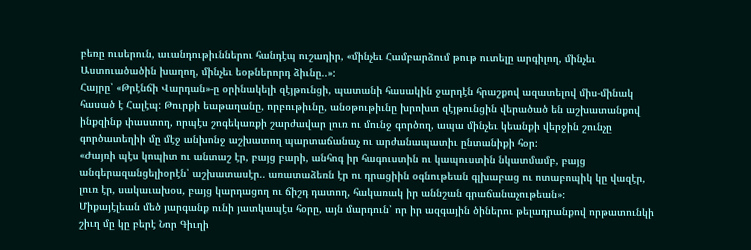բեռը ուսերուն, աւանդութիւններու հանդէպ ուշադիր, «մինչեւ Համբարձում թութ ուտելը արգիլող, մինչեւ Աստուածածին խաղող, մինչեւ եօթներորդ ձիւնը..»:
Հայրը՝ «Թրէնճի Վարդան»-ը օրինակելի զէյթունցի, պատանի հասակին ջարդէն հրաշքով ազատելով միս-մինակ հասած է Հալէպ: Թուրքի եաթաղանը, որբութիւնը, անօթութիւնը խրոխտ զէյթունցին վերածած են աշխատանքով ինքզինք փաստող, որպէս շոգեկառքի շարժավար լուռ ու մունջ գործող, ապա մինչեւ կեանքի վերջին շունչը գործատեղիի մը մէջ անխոնջ աշխատող պարտաճանաչ ու արժանապատիւ ընտանիքի հօր:
«Ժայռի պէս կոպիտ ու անտաշ էր, բայց բարի, անհոգ իր հագուստին ու կապուստին նկատմամբ, բայց անգերազանցելիօրէն՝ աշխատասէր.. առատաձեռն էր ու դրացիին օգնութեան գլխաբաց ու ոտաբոպիկ կը վազէր, լուռ էր, սակաւախօս, բայց կարդացող ու ճիշդ դատող, հակառակ իր աննշան գրաճանաչութեան»։
Միքայէլեան մեծ յարգանք ունի յատկապէս հօրը, այն մարդուն՝ որ իր ազգային ծիներու թելադրանքով որթատունկի շիւղ մը կը բերէ Նոր Գիւղի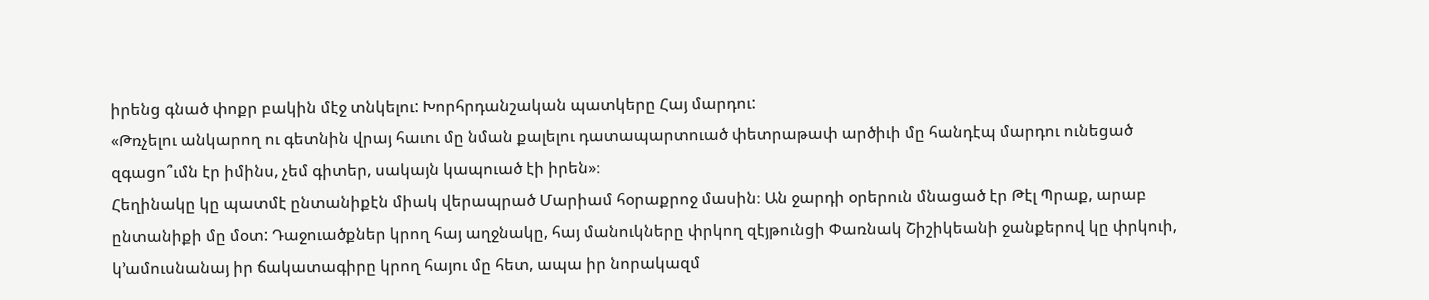իրենց գնած փոքր բակին մէջ տնկելու: Խորհրդանշական պատկերը Հայ մարդու:
«Թռչելու անկարող ու գետնին վրայ հաւու մը նման քալելու դատապարտուած փետրաթափ արծիւի մը հանդէպ մարդու ունեցած զգացո՞ւմն էր իմինս, չեմ գիտեր, սակայն կապուած էի իրեն»։
Հեղինակը կը պատմէ ընտանիքէն միակ վերապրած Մարիամ հօրաքրոջ մասին։ Ան ջարդի օրերուն մնացած էր Թէլ Պրաք, արաբ ընտանիքի մը մօտ: Դաջուածքներ կրող հայ աղջնակը, հայ մանուկները փրկող զէյթունցի Փառնակ Շիշիկեանի ջանքերով կը փրկուի, կ’ամուսնանայ իր ճակատագիրը կրող հայու մը հետ, ապա իր նորակազմ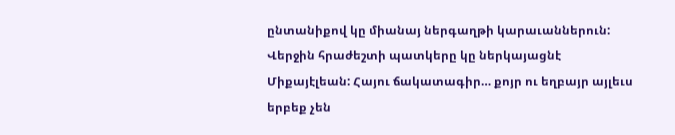ընտանիքով կը միանայ ներգաղթի կարաւաններուն: Վերջին հրաժեշտի պատկերը կը ներկայացնէ Միքայէլեան: Հայու ճակատագիր… քոյր ու եղբայր այլեւս երբեք չեն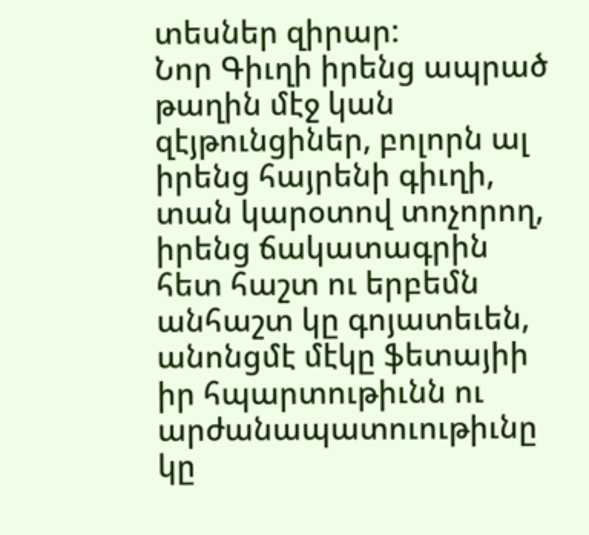տեսներ զիրար:
Նոր Գիւղի իրենց ապրած թաղին մէջ կան զէյթունցիներ, բոլորն ալ իրենց հայրենի գիւղի, տան կարօտով տոչորող, իրենց ճակատագրին հետ հաշտ ու երբեմն անհաշտ կը գոյատեւեն, անոնցմէ մէկը ֆետայիի իր հպարտութիւնն ու արժանապատուութիւնը կը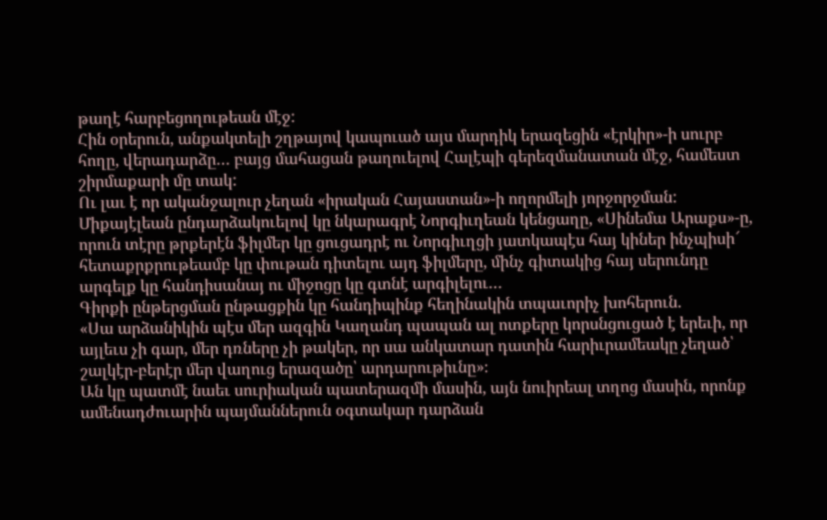թաղէ հարբեցողութեան մէջ:
Հին օրերուն, անքակտելի շղթայով կապուած այս մարդիկ երազեցին «էրկիր»-ի սուրբ հողը, վերադարձը… բայց մահացան թաղուելով Հալէպի գերեզմանատան մէջ, համեստ շիրմաքարի մը տակ:
Ու լաւ է որ ականջալուր չեղան «իրական Հայաստան»-ի ողորմելի յորջորջման:
Միքայէլեան ընդարձակուելով կը նկարագրէ Նորգիւղեան կենցաղը, «Սինեմա Արաքս»-ը, որուն տէրը թրքերէն ֆիլմեր կը ցուցադրէ ու Նորգիւղցի յատկապէս հայ կիներ ինչպիսի՜ հետաքրքրութեամբ կը փութան դիտելու այդ ֆիլմերը, մինչ գիտակից հայ սերունդը արգելք կը հանդիսանայ ու միջոցը կը գտնէ արգիլելու…
Գիրքի ընթերցման ընթացքին կը հանդիպինք հեղինակին տպաւորիչ խոհերուն.
«Սա արձանիկին պէս մեր ազգին Կաղանդ պապան ալ ոտքերը կորսնցուցած է երեւի, որ այլեւս չի գար, մեր դռները չի թակեր, որ սա անկատար դատին հարիւրամեակը չեղած՝ շալկէր-բերէր մեր վաղուց երազածը՝ արդարութիւնը»։
Ան կը պատմէ նաեւ սուրիական պատերազմի մասին, այն նուիրեալ տղոց մասին, որոնք ամենադժուարին պայմաններուն օգտակար դարձան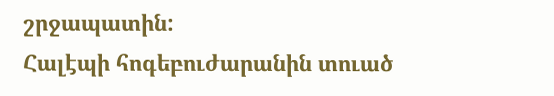շրջապատին:
Հալէպի հոգեբուժարանին տուած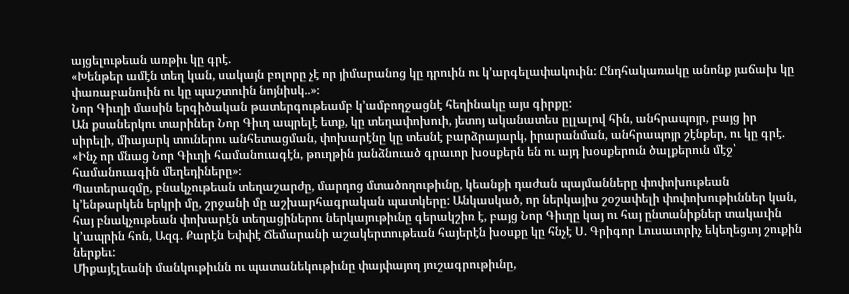այցելութեան առթիւ կը գրէ.
«Խենթեր ամէն տեղ կան, սակայն բոլորը չէ որ յիմարանոց կը դրուին ու կ’արգելափակուին: Ընդհակառակը անոնք յաճախ կը փառաբանուին ու կը պաշտուին նոյնիսկ..»։
Նոր Գիւղի մասին երգիծական թատերգութեամբ կ’ամբողջացնէ հեղինակը այս գիրքը:
Ան քսաներկու տարիներ Նոր Գիւղ ապրելէ ետք, կը տեղափոխուի, յետոյ ականատես ըլլալով հին, անհրապոյր, բայց իր սիրելի, միայարկ տուներու անհետացման, փոխարէնը կը տեսնէ բարձրայարկ, իրարանման, անհրապոյր շէնքեր, ու կը գրէ.
«Ինչ որ մնաց Նոր Գիւղի համանուագէն, թուղթին յանձնուած գրաւոր խօսքերն են ու այդ խօսքերուն ծալքերուն մէջ՝ համանուագին մեղեդիները»։
Պատերազմը, բնակչութեան տեղաշարժը, մարդոց մտածողութիւնը, կեանքի դաժան պայմանները փոփոխութեան կ’ենթարկեն երկրի մը, շրջանի մը աշխարհագրական պատկերը: Անկասկած, որ ներկայիս շօշափելի փոփոխութիւններ կան, հայ բնակչութեան փոխարէն տեղացիներու ներկայութիւնը գերակշիռ է, բայց Նոր Գիւղը կայ ու հայ ընտանիքներ տակաւին կ’ապրին հոն, Ազգ. Քարէն Եփփէ Ճեմարանի աշակերտութեան հայերէն խօսքը կը հնչէ Ս. Գրիգոր Լուսաւորիչ եկեղեցւոյ շուքին ներքեւ:
Միքայէլեանի մանկութիւնն ու պատանեկութիւնը փայփայող յուշագրութիւնը,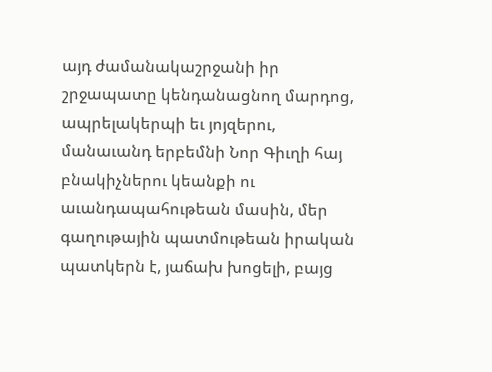այդ ժամանակաշրջանի իր շրջապատը կենդանացնող մարդոց, ապրելակերպի եւ յոյզերու, մանաւանդ երբեմնի Նոր Գիւղի հայ բնակիչներու կեանքի ու աւանդապահութեան մասին, մեր գաղութային պատմութեան իրական պատկերն է, յաճախ խոցելի, բայց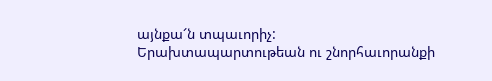այնքա՜ն տպաւորիչ:
Երախտապարտութեան ու շնորհաւորանքի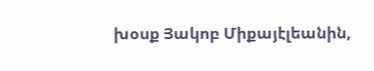խօսք Յակոբ Միքայէլեանին,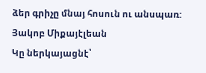ձեր գրիչը մնայ հոսուն ու անսպառ:
Յակոբ Միքայէլեան
Կը ներկայացնէ՝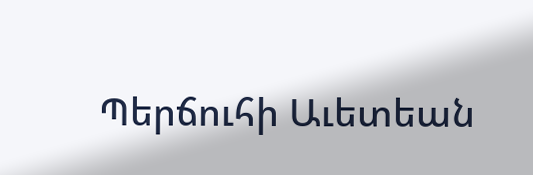Պերճուհի Աւետեան